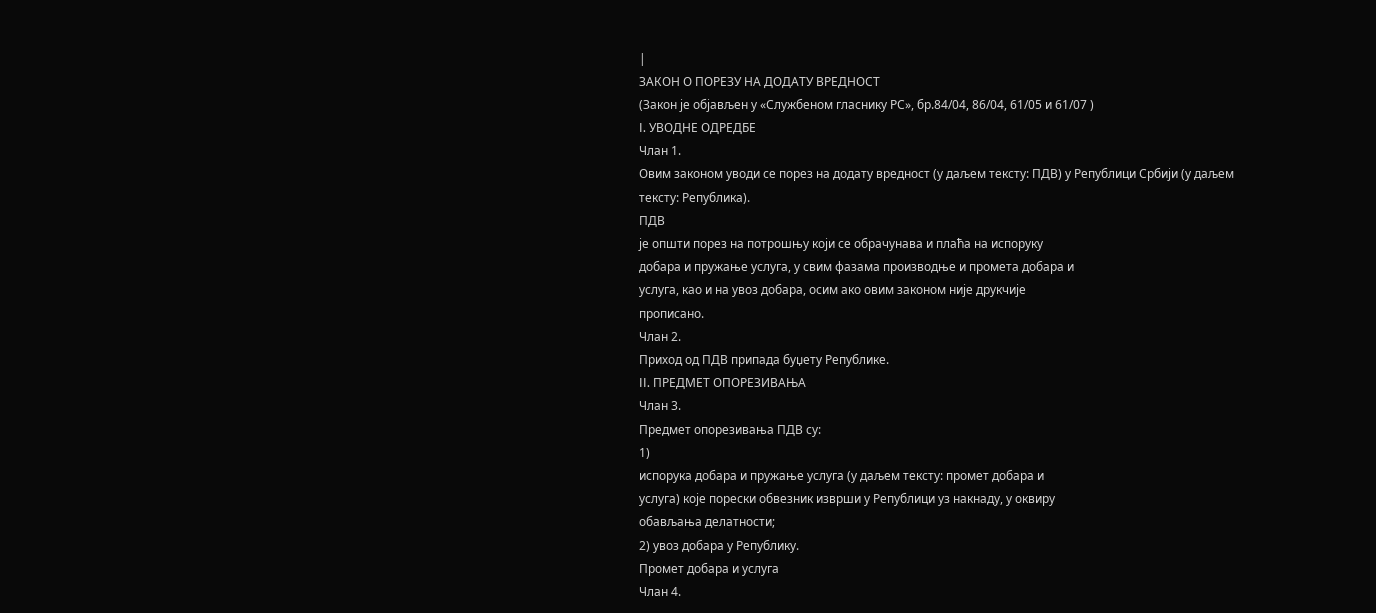|
ЗАКОН О ПОРЕЗУ НА ДОДАТУ ВРЕДНОСТ
(Закон је објављен у «Службеном гласнику РС», бр.84/04, 86/04, 61/05 и 61/07 )
I. УВОДНЕ ОДРЕДБЕ
Члан 1.
Овим законом уводи се порез на додату вредност (у даљем тексту: ПДВ) у Републици Србији (у даљем тексту: Република).
ПДВ
је општи порез на потрошњу који се обрачунава и плаћа на испоруку
добара и пружање услуга, у свим фазама производње и промета добара и
услуга, као и на увоз добара, осим ако овим законом није друкчије
прописано.
Члан 2.
Приход од ПДВ припада буџету Републике.
II. ПРЕДМЕТ ОПОРЕЗИВАЊА
Члан 3.
Предмет опорезивања ПДВ су:
1)
испорука добара и пружање услуга (у даљем тексту: промет добара и
услуга) које порески обвезник изврши у Републици уз накнаду, у оквиру
обављања делатности;
2) увоз добара у Републику.
Промет добара и услуга
Члан 4.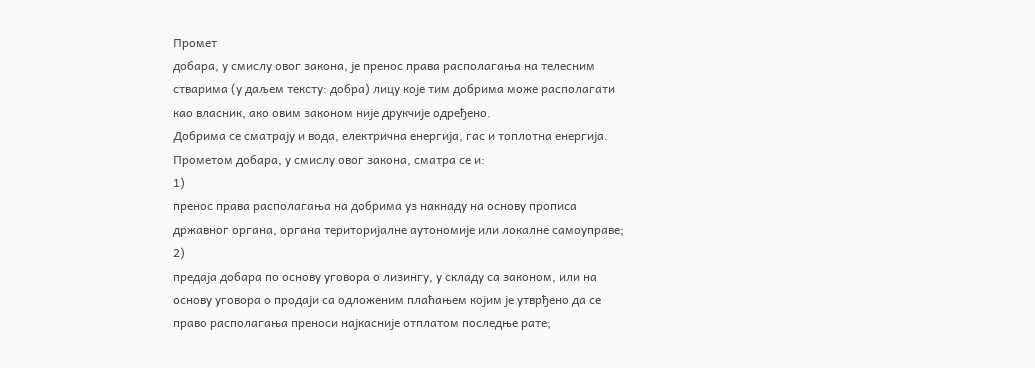Промет
добара, у смислу овог закона, је пренос права располагања на телесним
стварима (у даљем тексту: добра) лицу које тим добрима може располагати
као власник, ако овим законом није друкчије одређено.
Добрима се сматрају и вода, електрична енергија, гас и топлотна енергија.
Прометом добара, у смислу овог закона, сматра се и:
1)
пренос права располагања на добрима уз накнаду на основу прописа
државног органа, органа територијалне аутономије или локалне самоуправе;
2)
предаја добара по основу уговора о лизингу, у складу са законом, или на
основу уговора о продаји са одложеним плаћањем којим је утврђено да се
право располагања преноси најкасније отплатом последње рате;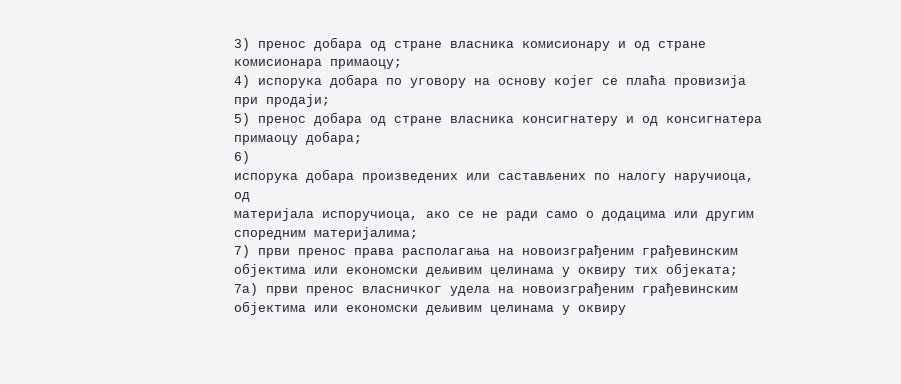3) пренос добара од стране власника комисионару и од стране комисионара примаоцу;
4) испорука добара по уговору на основу којег се плаћа провизија при продаји;
5) пренос добара од стране власника консигнатеру и од консигнатера примаоцу добара;
6)
испорука добара произведених или састављених по налогу наручиоца, од
материјала испоручиоца, ако се не ради само о додацима или другим
споредним материјалима;
7) први пренос права располагања на новоизграђеним грађевинским објектима или економски дељивим целинама у оквиру тих објеката;
7а) први пренос власничког удела на новоизграђеним грађевинским објектима или економски дељивим целинама у оквиру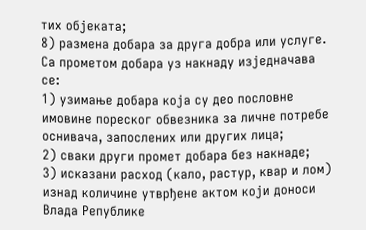тих објеката;
8) размена добара за друга добра или услуге.
Са прометом добара уз накнаду изједначава се:
1) узимање добара која су део пословне имовине пореског обвезника за личне потребе оснивача, запослених или других лица;
2) сваки други промет добара без накнаде;
3) исказани расход (кало, растур, квар и лом) изнад количине утврђене актом који доноси Влада Републике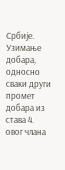Србије.
Узимање
добара, односно сваки други промет добара из става 4. овог члана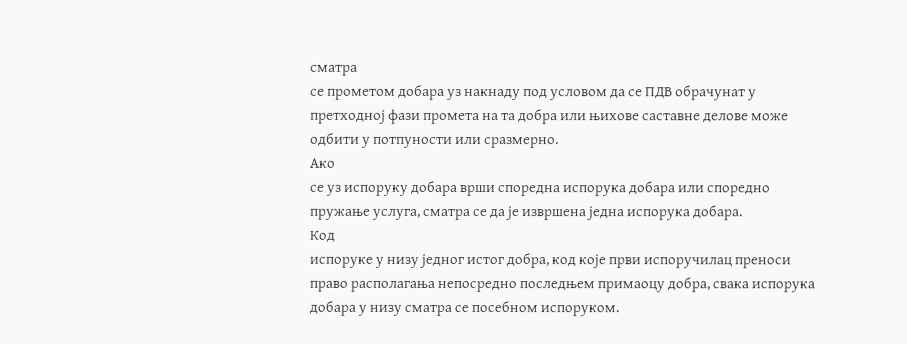сматра
се прометом добара уз накнаду под условом да се ПДВ обрачунат у
претходној фази промета на та добра или њихове саставне делове може
одбити у потпуности или сразмерно.
Ако
се уз испоруку добара врши споредна испорука добара или споредно
пружање услуга, сматра се да је извршена једна испорука добара.
Код
испоруке у низу једног истог добра, код које први испоручилац преноси
право располагања непосредно последњем примаоцу добра, свака испорука
добара у низу сматра се посебном испоруком.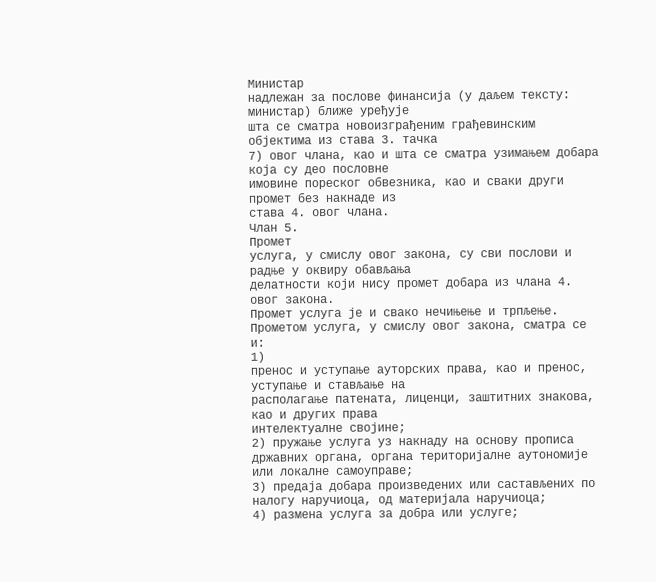Министар
надлежан за послове финансија (у даљем тексту: министар) ближе уређује
шта се сматра новоизграђеним грађевинским објектима из става 3. тачка
7) овог члана, као и шта се сматра узимањем добара која су део пословне
имовине пореског обвезника, као и сваки други промет без накнаде из
става 4. овог члана.
Члан 5.
Промет
услуга, у смислу овог закона, су сви послови и радње у оквиру обављања
делатности који нису промет добара из члана 4. овог закона.
Промет услуга је и свако нечињење и трпљење.
Прометом услуга, у смислу овог закона, сматра се и:
1)
пренос и уступање ауторских права, као и пренос, уступање и стављање на
располагање патената, лиценци, заштитних знакова, као и других права
интелектуалне својине;
2) пружање услуга уз накнаду на основу прописа државних органа, органа територијалне аутономије или локалне самоуправе;
3) предаја добара произведених или састављених по налогу наручиоца, од материјала наручиоца;
4) размена услуга за добра или услуге;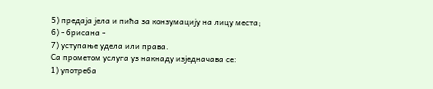5) предаја јела и пића за конзумацију на лицу места;
6) - брисана -
7) уступање удела или права.
Са прометом услуга уз накнаду изједначава се:
1) употреба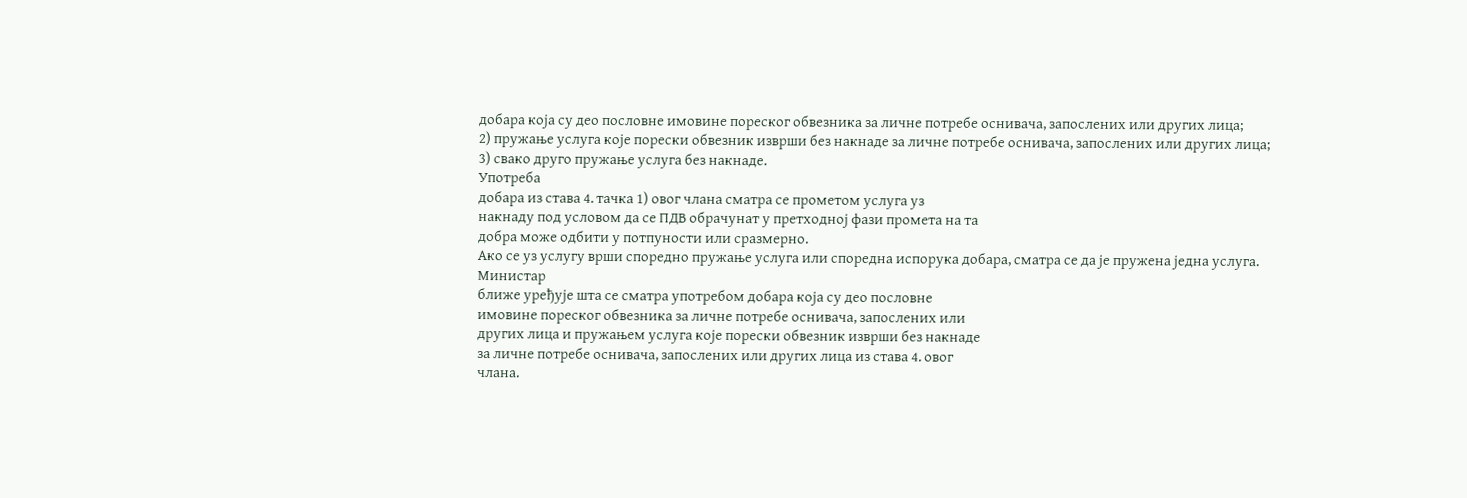добара која су део пословне имовине пореског обвезника за личне потребе оснивача, запослених или других лица;
2) пружање услуга које порески обвезник изврши без накнаде за личне потребе оснивача, запослених или других лица;
3) свако друго пружање услуга без накнаде.
Употреба
добара из става 4. тачка 1) овог члана сматра се прометом услуга уз
накнаду под условом да се ПДВ обрачунат у претходној фази промета на та
добра може одбити у потпуности или сразмерно.
Ако се уз услугу врши споредно пружање услуга или споредна испорука добара, сматра се да је пружена једна услуга.
Министар
ближе уређује шта се сматра употребом добара која су део пословне
имовине пореског обвезника за личне потребе оснивача, запослених или
других лица и пружањем услуга које порески обвезник изврши без накнаде
за личне потребе оснивача, запослених или других лица из става 4. овог
члана.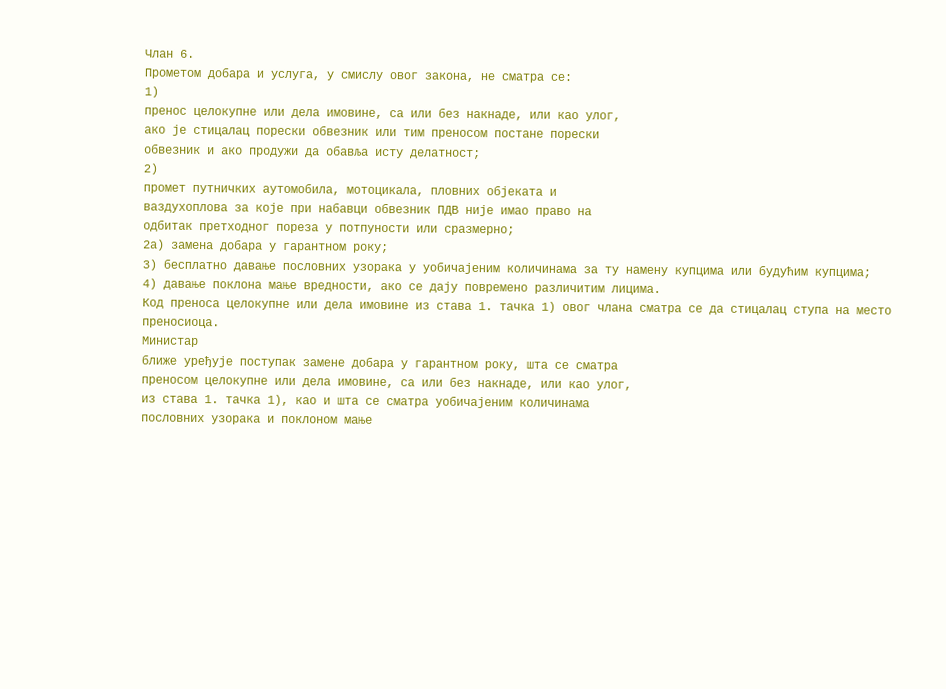Члан 6.
Прометом добара и услуга, у смислу овог закона, не сматра се:
1)
пренос целокупне или дела имовине, са или без накнаде, или као улог,
ако је стицалац порески обвезник или тим преносом постане порески
обвезник и ако продужи да обавља исту делатност;
2)
промет путничких аутомобила, мотоцикала, пловних објеката и
ваздухоплова за које при набавци обвезник ПДВ није имао право на
одбитак претходног пореза у потпуности или сразмерно;
2а) замена добара у гарантном року;
3) бесплатно давање пословних узорака у уобичајеним количинама за ту намену купцима или будућим купцима;
4) давање поклона мање вредности, ако се дају повремено различитим лицима.
Код преноса целокупне или дела имовине из става 1. тачка 1) овог члана сматра се да стицалац ступа на место преносиоца.
Министар
ближе уређује поступак замене добара у гарантном року, шта се сматра
преносом целокупне или дела имовине, са или без накнаде, или као улог,
из става 1. тачка 1), као и шта се сматра уобичајеним количинама
пословних узорака и поклоном мање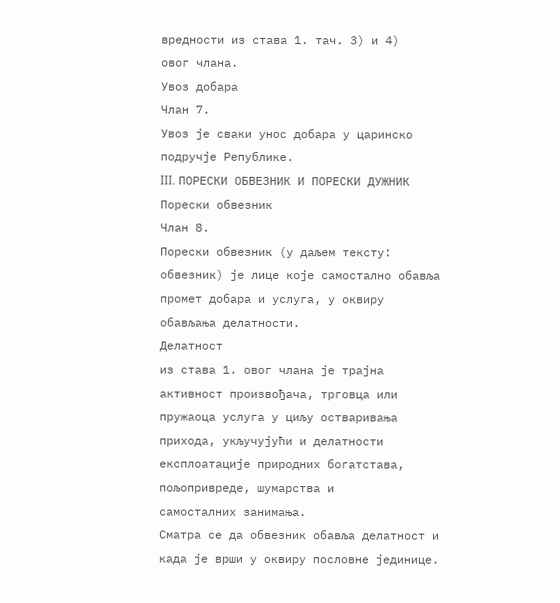вредности из става 1. тач. 3) и 4)
овог члана.
Увоз добара
Члан 7.
Увоз је сваки унос добара у царинско подручје Републике.
III. ПОРЕСКИ ОБВЕЗНИК И ПОРЕСКИ ДУЖНИК
Порески обвезник
Члан 8.
Порески обвезник (у даљем тексту: обвезник) је лице које самостално обавља промет добара и услуга, у оквиру обављања делатности.
Делатност
из става 1. овог члана је трајна активност произвођача, трговца или
пружаоца услуга у циљу остваривања прихода, укључујући и делатности
експлоатације природних богатстава, пољопривреде, шумарства и
самосталних занимања.
Сматра се да обвезник обавља делатност и када је врши у оквиру пословне јединице.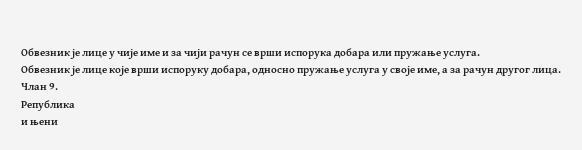Обвезник је лице у чије име и за чији рачун се врши испорука добара или пружање услуга.
Обвезник је лице које врши испоруку добара, односно пружање услуга у своје име, а за рачун другог лица.
Члан 9.
Република
и њени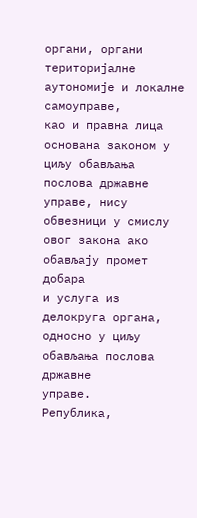органи, органи територијалне аутономије и локалне самоуправе,
као и правна лица основана законом у циљу обављања послова државне
управе, нису обвезници у смислу овог закона ако обављају промет добара
и услуга из делокруга органа, односно у циљу обављања послова државне
управе.
Република,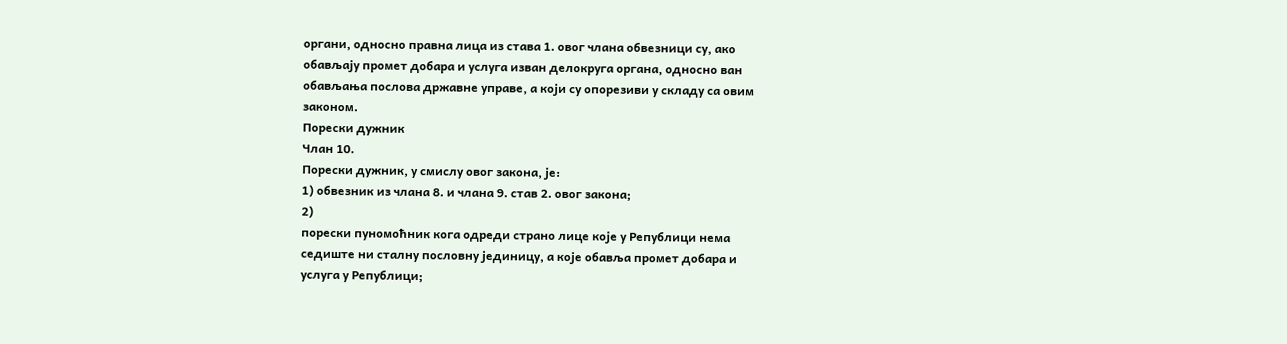органи, односно правна лица из става 1. овог члана обвезници су, ако
обављају промет добара и услуга изван делокруга органа, односно ван
обављања послова државне управе, а који су опорезиви у складу са овим
законом.
Порески дужник
Члан 10.
Порески дужник, у смислу овог закона, је:
1) обвезник из члана 8. и члана 9. став 2. овог закона;
2)
порески пуномоћник кога одреди страно лице које у Републици нема
седиште ни сталну пословну јединицу, а које обавља промет добара и
услуга у Републици;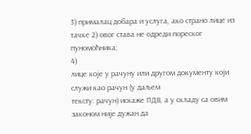3) прималац добара и услуга, ако страно лице из тачке 2) овог става не одреди пореског пуномоћника;
4)
лице које у рачуну или другом документу који служи као рачун (у даљем
тексту: рачун) искаже ПДВ, а у складу са овим законом није дужан да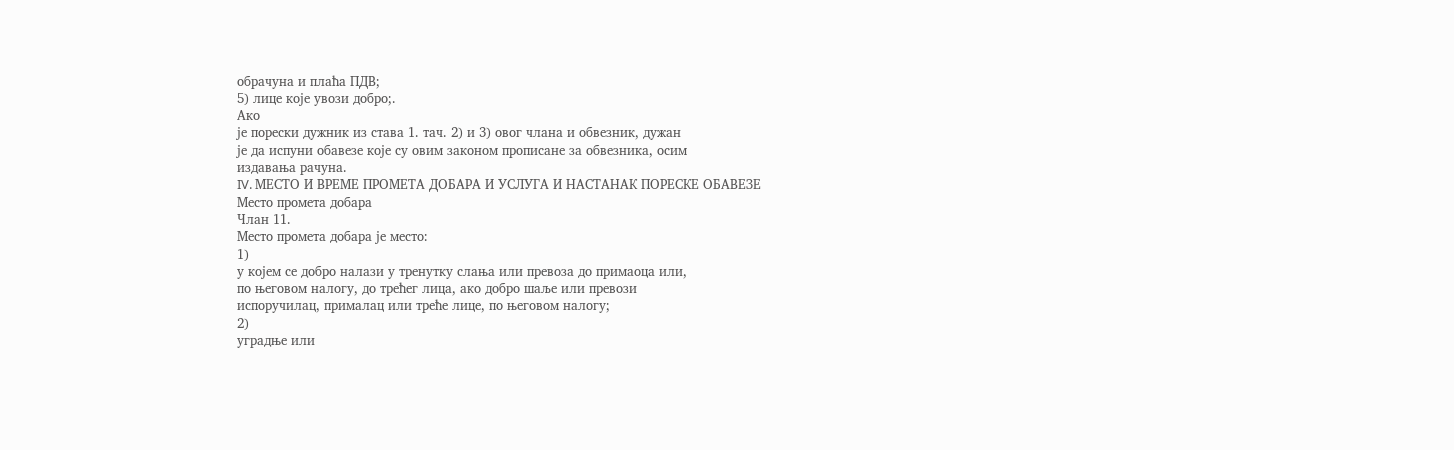обрачуна и плаћа ПДВ;
5) лице које увози добро;.
Ако
је порески дужник из става 1. тач. 2) и 3) овог члана и обвезник, дужан
је да испуни обавезе које су овим законом прописане за обвезника, осим
издавања рачуна.
IV. МЕСТО И ВРЕМЕ ПРОМЕТА ДОБАРА И УСЛУГА И НАСТАНАК ПОРЕСКЕ ОБАВЕЗЕ
Место промета добара
Члан 11.
Место промета добара је место:
1)
у којем се добро налази у тренутку слања или превоза до примаоца или,
по његовом налогу, до трећег лица, ако добро шаље или превози
испоручилац, прималац или треће лице, по његовом налогу;
2)
уградње или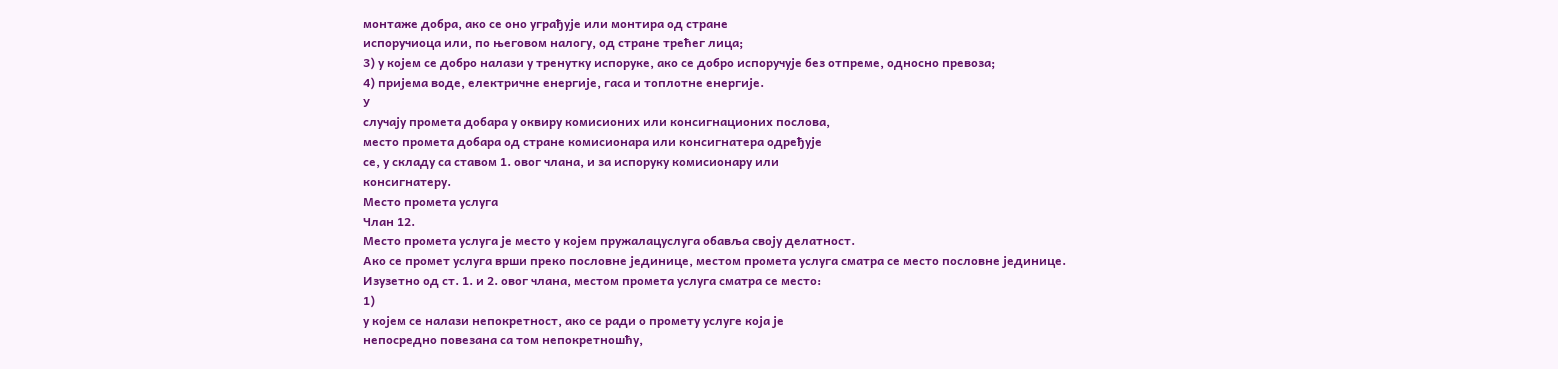монтаже добра, ако се оно уграђује или монтира од стране
испоручиоца или, по његовом налогу, од стране трећег лица;
3) у којем се добро налази у тренутку испоруке, ако се добро испоручује без отпреме, односно превоза;
4) пријема воде, електричне енергије, гаса и топлотне енергије.
У
случају промета добара у оквиру комисионих или консигнационих послова,
место промета добара од стране комисионара или консигнатера одређује
се, у складу са ставом 1. овог члана, и за испоруку комисионару или
консигнатеру.
Место промета услуга
Члан 12.
Место промета услуга је место у којем пружалацуслуга обавља своју делатност.
Ако се промет услуга врши преко пословне јединице, местом промета услуга сматра се место пословне јединице.
Изузетно од ст. 1. и 2. овог члана, местом промета услуга сматра се место:
1)
у којем се налази непокретност, ако се ради о промету услуге која је
непосредно повезана са том непокретношћу,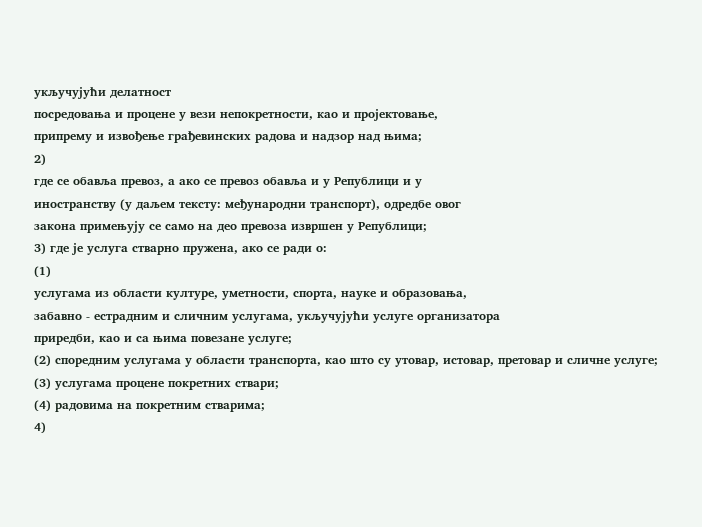укључујући делатност
посредовања и процене у вези непокретности, као и пројектовање,
припрему и извођење грађевинских радова и надзор над њима;
2)
где се обавља превоз, а ако се превоз обавља и у Републици и у
иностранству (у даљем тексту: међународни транспорт), одредбе овог
закона примењују се само на део превоза извршен у Републици;
3) где је услуга стварно пружена, ако се ради о:
(1)
услугама из области културе, уметности, спорта, науке и образовања,
забавно - естрадним и сличним услугама, укључујући услуге организатора
приредби, као и са њима повезане услуге;
(2) споредним услугама у области транспорта, као што су утовар, истовар, претовар и сличне услуге;
(3) услугама процене покретних ствари;
(4) радовима на покретним стварима;
4)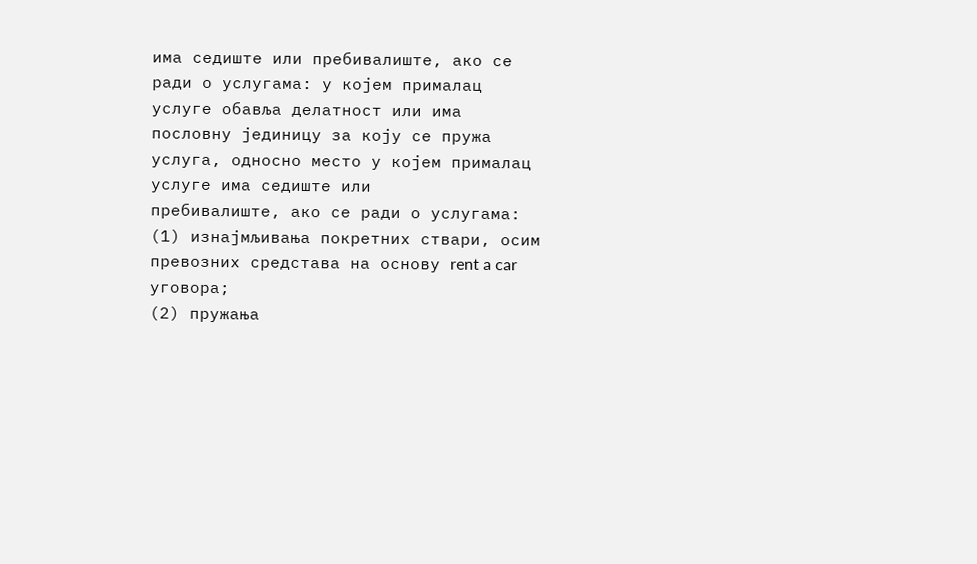има седиште или пребивалиште, ако се ради о услугама: у којем прималац
услуге обавља делатност или има пословну јединицу за коју се пружа
услуга, односно место у којем прималац услуге има седиште или
пребивалиште, ако се ради о услугама:
(1) изнајмљивања покретних ствари, осим превозних средстава на основу rent a car уговора;
(2) пружања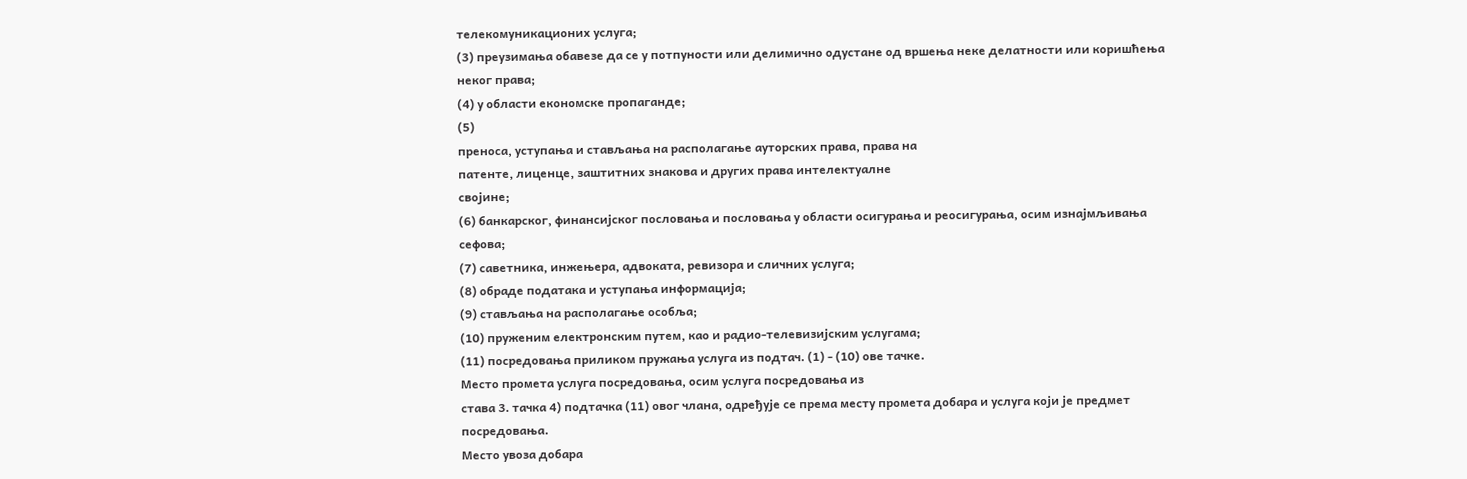телекомуникационих услуга;
(3) преузимања обавезе да се у потпуности или делимично одустане од вршења неке делатности или коришћења неког права;
(4) у области економске пропаганде;
(5)
преноса, уступања и стављања на располагање ауторских права, права на
патенте, лиценце, заштитних знакова и других права интелектуалне
својине;
(6) банкарског, финансијског пословања и пословања у области осигурања и реосигурања, осим изнајмљивања сефова;
(7) саветника, инжењера, адвоката, ревизора и сличних услуга;
(8) обраде података и уступања информација;
(9) стављања на располагање особља;
(10) пруженим електронским путем, као и радио-телевизијским услугама;
(11) посредовања приликом пружања услуга из подтач. (1) - (10) ове тачке.
Место промета услуга посредовања, осим услуга посредовања из
става 3. тачка 4) подтачка (11) овог члана, одређује се према месту промета добара и услуга који је предмет посредовања.
Место увоза добара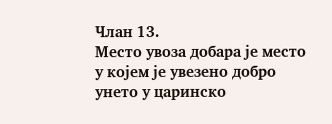Члан 13.
Место увоза добара је место у којем је увезено добро унето у царинско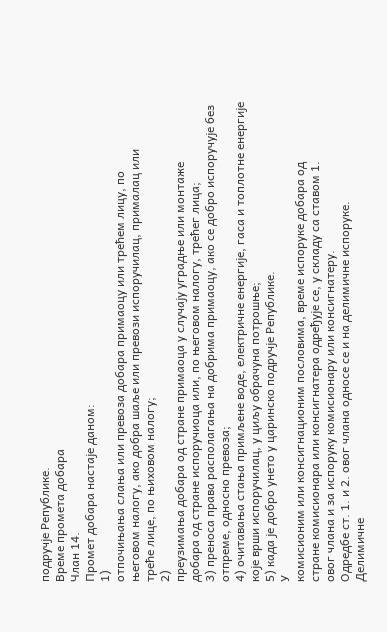подручје Републике.
Време промета добара
Члан 14.
Промет добара настаје даном:
1)
отпочињања слања или превоза добара примаоцу или трећем лицу, по
његовом налогу, ако добра шаље или превози испоручилац, прималац или
треће лице, по њиховом налогу;
2)
преузимања добара од стране примаоца у случају уградње или монтаже
добара од стране испоручиоца или, по његовом налогу, трећег лица;
3) преноса права располагања на добрима примаоцу, ако се добро испоручује без отпреме, односно превоза;
4) очитавања стања примљене воде, електричне енергије, гаса и топлотне енергије које врши испоручилац, у циљу обрачуна потрошње;
5) када је добро унето у царинско подручје Републике.
У
комисионим или консигнационим пословима, време испоруке добара од
стране комисионара или консигнатера одређује се, у складу са ставом 1.
овог члана и за испоруку комисионару или консигнатеру.
Одредбе ст. 1. и 2. овог члана односе се и на делимичне испоруке.
Делимичне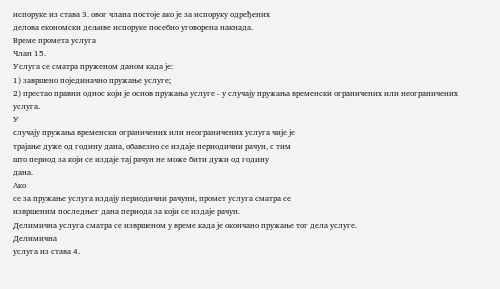испоруке из става 3. овог члана постоје ако је за испоруку одређених
делова економски дељиве испоруке посебно уговорена накнада.
Време промета услуга
Члан 15.
Услуга се сматра пруженом даном када је:
1) завршено појединачно пружање услуге;
2) престао правни однос који је основ пружања услуге - у случају пружања временски ограничених или неограничених услуга.
У
случају пружања временски ограничених или неограничених услуга чије је
трајање дуже од годину дана, обавезно се издаје периодични рачун, с тим
што период за који се издаје тај рачун не може бити дужи од годину
дана.
Ако
се за пружање услуга издају периодични рачуни, промет услуга сматра се
извршеним последњег дана периода за који се издаје рачун.
Делимична услуга сматра се извршеном у време када је окончано пружање тог дела услуге.
Делимична
услуга из става 4.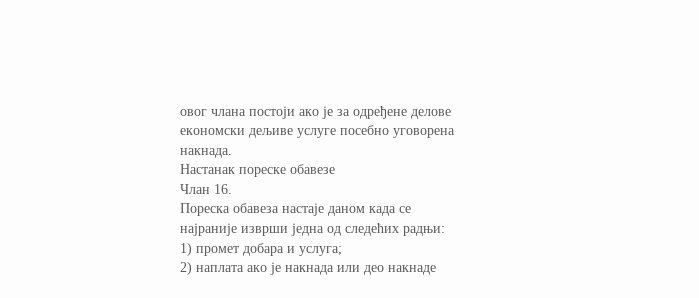овог члана постоји ако је за одређене делове
економски дељиве услуге посебно уговорена накнада.
Настанак пореске обавезе
Члан 16.
Пореска обавеза настаје даном када се најраније изврши једна од следећих радњи:
1) промет добара и услуга;
2) наплата ако је накнада или део накнаде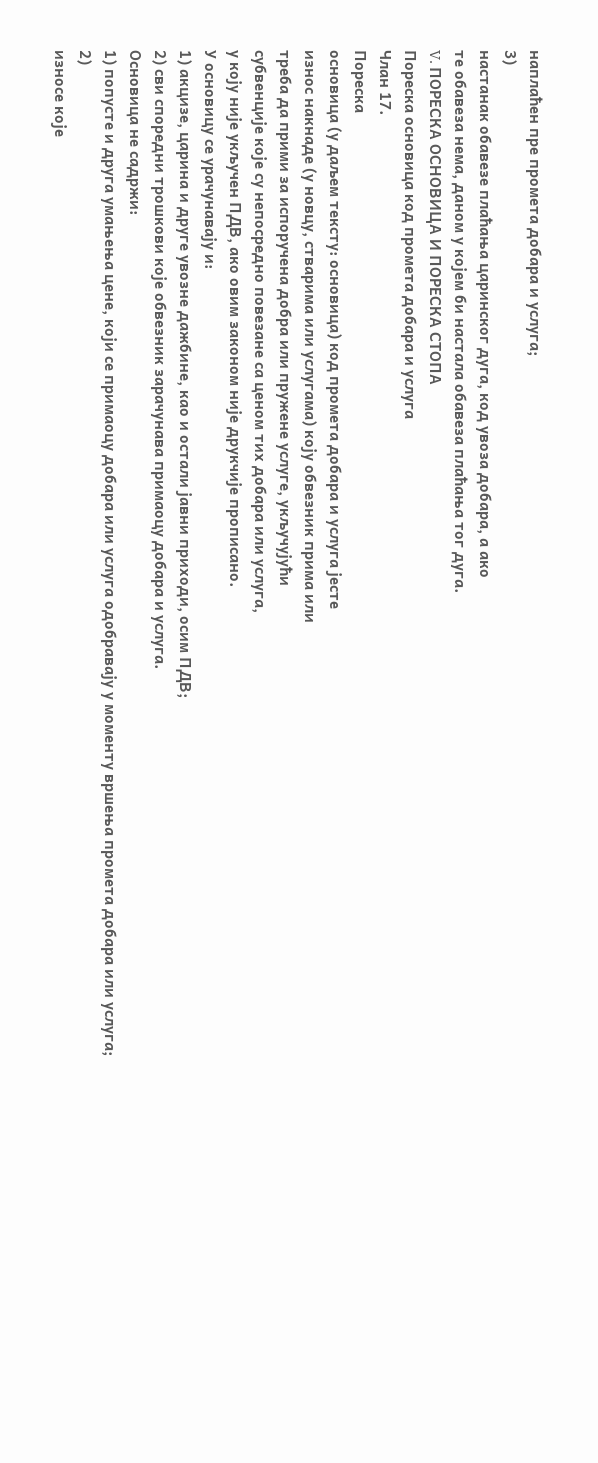наплаћен пре промета добара и услуга;
3)
настанак обавезе плаћања царинског дуга, код увоза добара, а ако
те обавеза нема, даном у којем би настала обавеза плаћања тог дуга.
V. ПОРЕСКА ОСНОВИЦА И ПОРЕСКА СТОПА
Пореска основица код промета добара и услуга
Члан 17.
Пореска
основица (у даљем тексту: основица) код промета добара и услуга јесте
износ накнаде (у новцу, стварима или услугама) коју обвезник прима или
треба да прими за испоручена добра или пружене услуге, укључујући
субвенције које су непосредно повезане са ценом тих добара или услуга,
у коју није укључен ПДВ, ако овим законом није друкчије прописано.
У основицу се урачунавају и:
1) акцизе, царина и друге увозне дажбине, као и остали јавни приходи, осим ПДВ;
2) сви споредни трошкови које обвезник зарачунава примаоцу добара и услуга.
Основица не садржи:
1) попусте и друга умањења цене, који се примаоцу добара или услуга одобравају у моменту вршења промета добара или услуга;
2)
износе које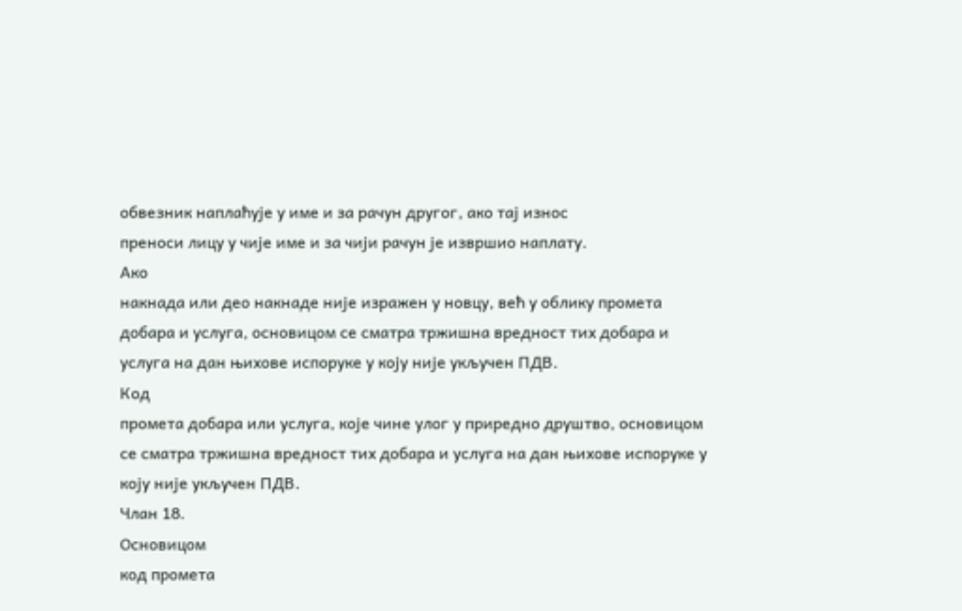обвезник наплаћује у име и за рачун другог, ако тај износ
преноси лицу у чије име и за чији рачун је извршио наплату.
Ако
накнада или део накнаде није изражен у новцу, већ у облику промета
добара и услуга, основицом се сматра тржишна вредност тих добара и
услуга на дан њихове испоруке у коју није укључен ПДВ.
Код
промета добара или услуга, које чине улог у приредно друштво, основицом
се сматра тржишна вредност тих добара и услуга на дан њихове испоруке у
коју није укључен ПДВ.
Члан 18.
Основицом
код промета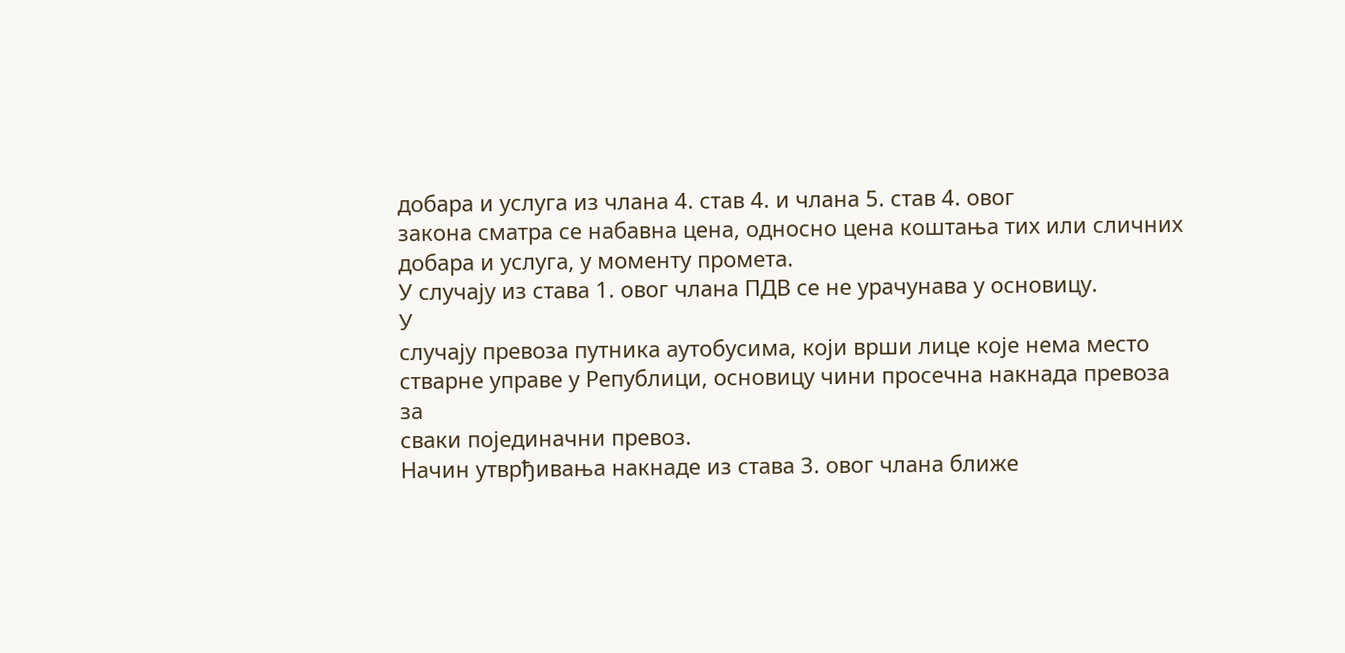добара и услуга из члана 4. став 4. и члана 5. став 4. овог
закона сматра се набавна цена, односно цена коштања тих или сличних
добара и услуга, у моменту промета.
У случају из става 1. овог члана ПДВ се не урачунава у основицу.
У
случају превоза путника аутобусима, који врши лице које нема место
стварне управе у Републици, основицу чини просечна накнада превоза за
сваки појединачни превоз.
Начин утврђивања накнаде из става 3. овог члана ближе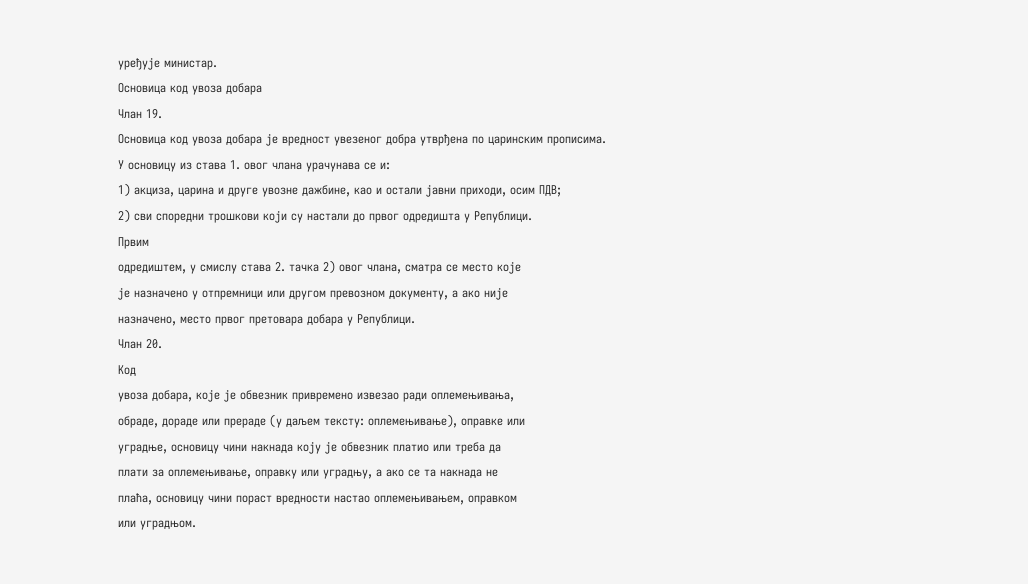уређује министар.
Основица код увоза добара
Члан 19.
Основица код увоза добара је вредност увезеног добра утврђена по царинским прописима.
У основицу из става 1. овог члана урачунава се и:
1) акциза, царина и друге увозне дажбине, као и остали јавни приходи, осим ПДВ;
2) сви споредни трошкови који су настали до првог одредишта у Републици.
Првим
одредиштем, у смислу става 2. тачка 2) овог члана, сматра се место које
је назначено у отпремници или другом превозном документу, а ако није
назначено, место првог претовара добара у Републици.
Члан 20.
Код
увоза добара, које је обвезник привремено извезао ради оплемењивања,
обраде, дораде или прераде (у даљем тексту: оплемењивање), оправке или
уградње, основицу чини накнада коју је обвезник платио или треба да
плати за оплемењивање, оправку или уградњу, а ако се та накнада не
плаћа, основицу чини пораст вредности настао оплемењивањем, оправком
или уградњом.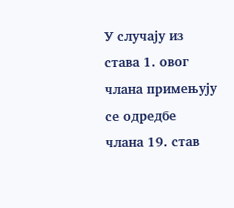У случају из става 1. овог члана примењују се одредбе члана 19. став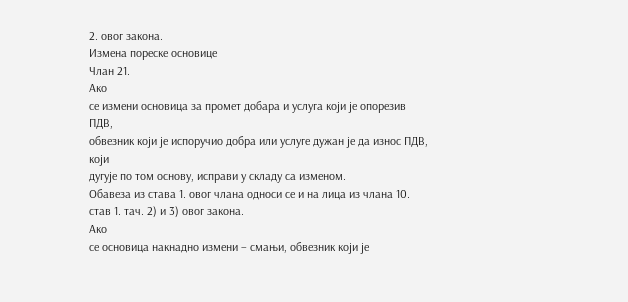2. овог закона.
Измена пореске основице
Члан 21.
Ако
се измени основица за промет добара и услуга који је опорезив ПДВ,
обвезник који је испоручио добра или услуге дужан је да износ ПДВ, који
дугује по том основу, исправи у складу са изменом.
Обавеза из става 1. овог члана односи се и на лица из члана 10. став 1. тач. 2) и 3) овог закона.
Ако
се основица накнадно измени – смањи, обвезник који је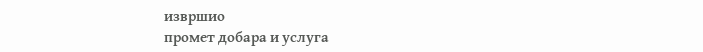извршио
промет добара и услуга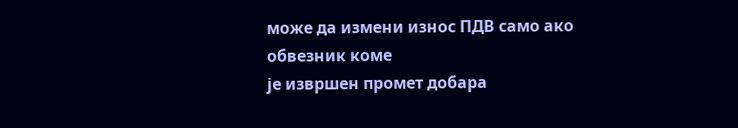може да измени износ ПДВ само ако обвезник коме
је извршен промет добара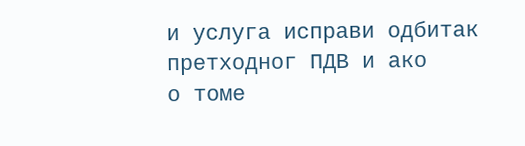и услуга исправи одбитак претходног ПДВ и ако
о томе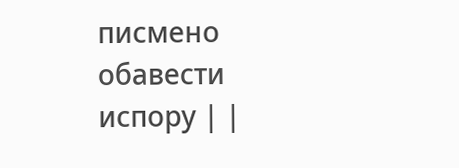писмено обавести испору | |